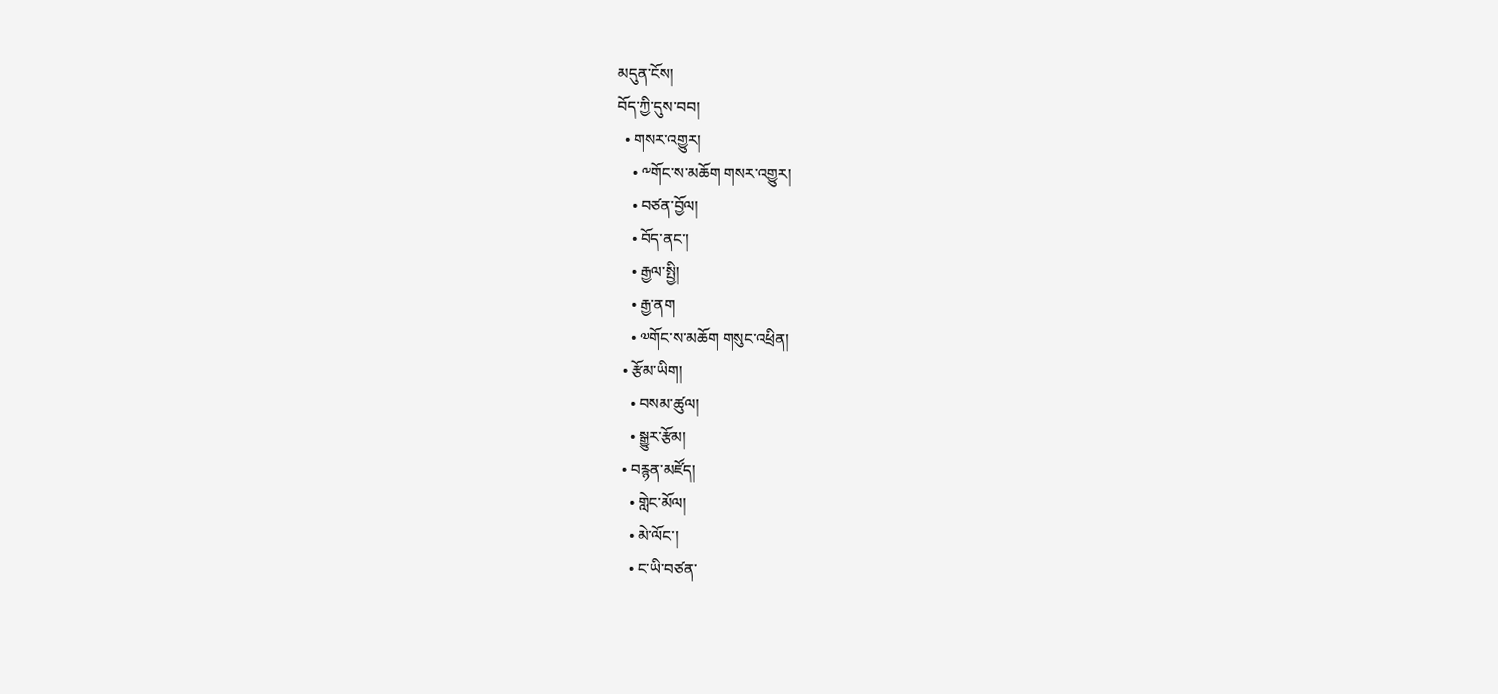མདུན་ངོས།
བོད་ཀྱི་དུས་བབ།
  • གསར་འགྱུར།
    • ༸གོང་ས་མཆོག གསར་འགྱུར།
    • བཙན་བྱོལ།
    • བོད་ནང་།
    • རྒྱལ་སྤྱི།
    • རྒྱ་ནག
    • ༧གོང་ས་མཆོག གསུང་འཕྲིན།
  • རྩོམ་ཡིག།
    • བསམ་ཚུལ།
    • སྒྱུར་རྩོམ།
  • བརྙན་མཛོད།
    • གླེང་མོལ།
    • མེ་ལོང་།
    • ང་ཡི་བཙན་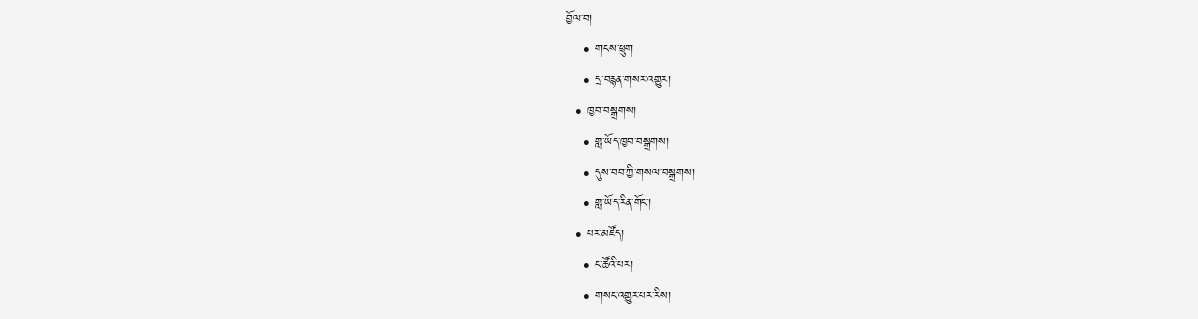བྱོལ་བ།
    • གངས་ཕྲུག
    • དྲ་བརྙན་གསར་འགྱུར།
  • ཁྱབ་བསྒྲགས།
    • གླ་ཡོད་ཁྱབ་བསྒྲགས།
    • དུས་བབ་ཀྱི་གསལ་བསྒྲགས།
    • གླ་ཡོད་རིན་གོང་།
  • པར་མཛོད།
    • ང་ཚོའི་པར།
    • གསང་འགྱུར་པར་རིས།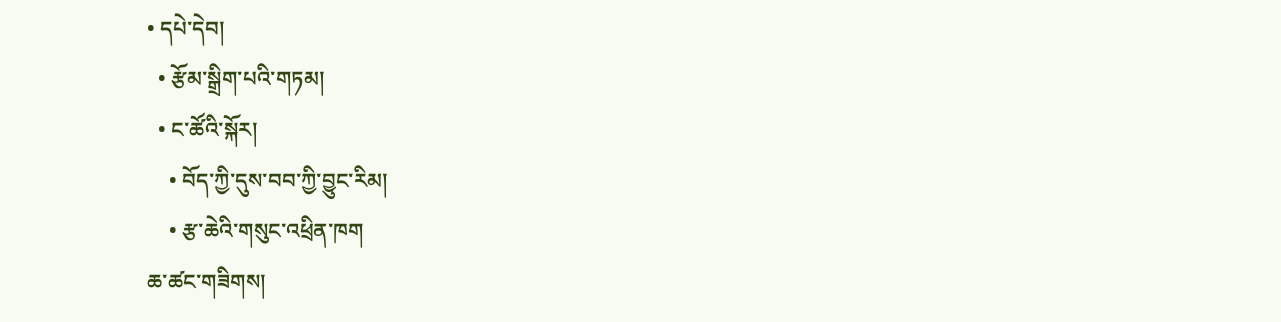• དཔེ་དེབ།
  • རྩོམ་སྒྲིག་པའི་གཏམ།
  • ང་ཚོའི་སྐོར།
    • བོད་ཀྱི་དུས་བབ་ཀྱི་བྱུང་རིམ།
    • རྩ་ཆེའི་གསུང་འཕྲིན་ཁག
ཆ་ཚང་གཟིགས།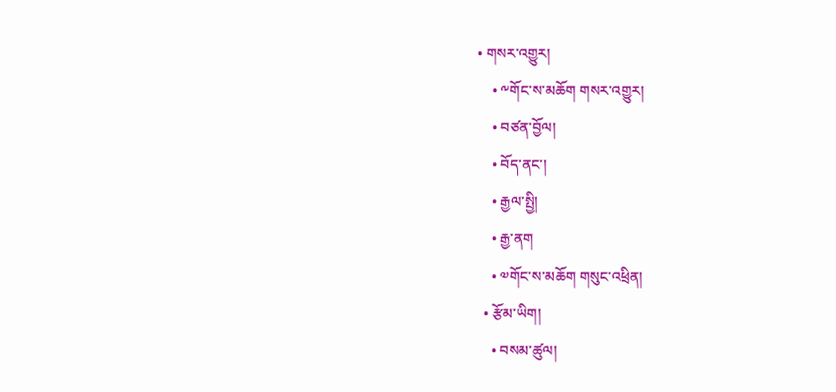• གསར་འགྱུར།
    • ༸གོང་ས་མཆོག གསར་འགྱུར།
    • བཙན་བྱོལ།
    • བོད་ནང་།
    • རྒྱལ་སྤྱི།
    • རྒྱ་ནག
    • ༧གོང་ས་མཆོག གསུང་འཕྲིན།
  • རྩོམ་ཡིག།
    • བསམ་ཚུལ།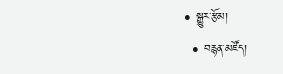• སྒྱུར་རྩོམ།
  • བརྙན་མཛོད།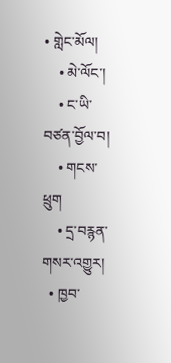• གླེང་མོལ།
    • མེ་ལོང་།
    • ང་ཡི་བཙན་བྱོལ་བ།
    • གངས་ཕྲུག
    • དྲ་བརྙན་གསར་འགྱུར།
  • ཁྱབ་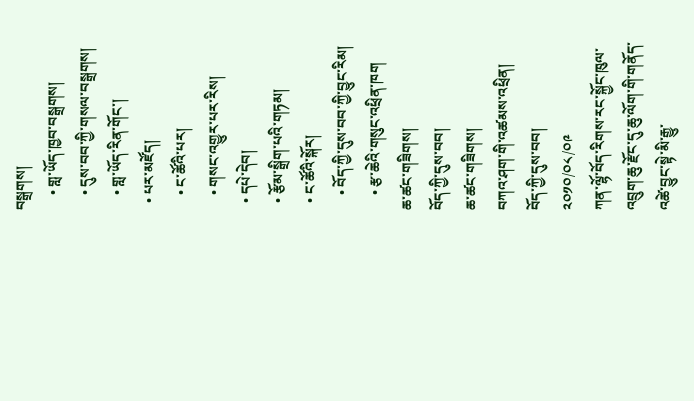བསྒྲགས།
    • གླ་ཡོད་ཁྱབ་བསྒྲགས།
    • དུས་བབ་ཀྱི་གསལ་བསྒྲགས།
    • གླ་ཡོད་རིན་གོང་།
  • པར་མཛོད།
    • ང་ཚོའི་པར།
    • གསང་འགྱུར་པར་རིས།
  • དཔེ་དེབ།
  • རྩོམ་སྒྲིག་པའི་གཏམ།
  • ང་ཚོའི་སྐོར།
    • བོད་ཀྱི་དུས་བབ་ཀྱི་བྱུང་རིམ།
    • རྩ་ཆེའི་གསུང་འཕྲིན་ཁག
ཆ་ཚང་གཟིགས།
བོད་ཀྱི་དུས་བབ།
ཆ་ཚང་གཟིགས།
བཀའ་ཤག་གི་འཚམས་འཕྲིན།
བོད་ཀྱི་དུས་བབ།
༢༠༡༠/༠༨/༠༩
ཀན་ལྷོ་བོད་རིགས་རང་སྐྱོང་ཁུལ་འབྲུག་ཆུ་རྫོང་དུ་ཆུ་ལོག་གི་གནོད་འཚེ་བྱུང་སྟེ་མི་རྒྱུ་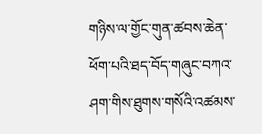གཉིས་ལ་གྱོང་གུན་ཚབས་ཆེན་ཕོག་པའི་ཐད་བོད་གཞུང་བཀའ་ཤག་གིས་ཐུགས་གསོའི་འཚམས་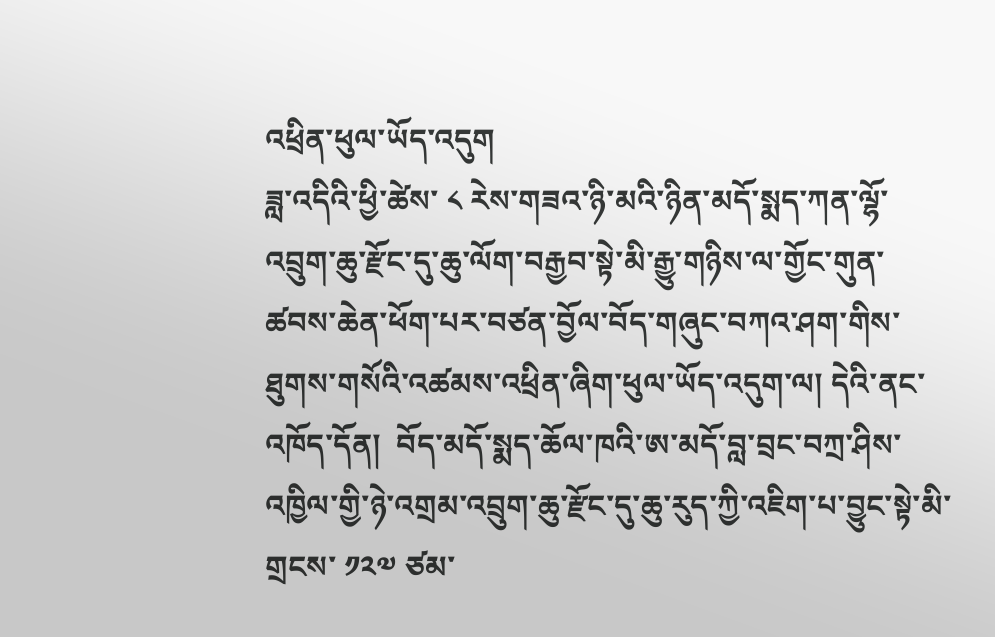འཕྲིན་ཕུལ་ཡོད་འདུག
ཟླ་འདིའི་ཕྱི་ཚེས་ ༨ རེས་གཟའ་ཉི་མའི་ཉིན་མདོ་སྨད་ཀན་ལྷོ་འབྲུག་ཆུ་རྫོང་དུ་ཆུ་ལོག་བརྒྱབ་སྟེ་མི་རྒྱུ་གཉིས་ལ་གྱོང་གུན་ཚབས་ཆེན་ཕོག་པར་བཙན་བྱོལ་བོད་གཞུང་བཀའ་ཤག་གིས་ཐུགས་གསོའི་འཚམས་འཕྲིན་ཞིག་ཕུལ་ཡོད་འདུག་ལ། དེའི་ནང་འཁོད་དོན།  བོད་མདོ་སྨད་ཆོལ་ཁའི་ཨ་མདོ་བླ་བྲང་བཀྲ་ཤིས་འཁྱིལ་གྱི་ཉེ་འགྲམ་འབྲུག་ཆུ་རྫོང་དུ་ཆུ་རུད་ཀྱི་འཇིག་པ་བྱུང་སྟེ་མི་གྲངས་ ༡༢༧ ཙམ་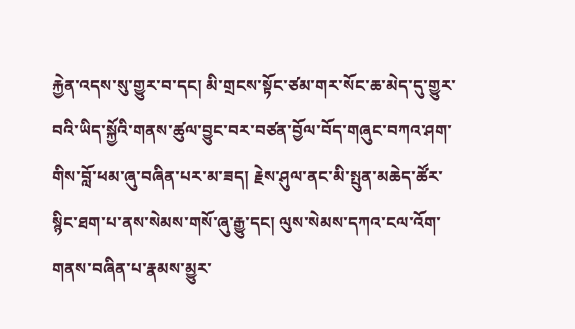རྐྱེན་འདས་སུ་གྱུར་བ་དང། མི་གྲངས་སྟོང་ཙམ་གར་སོང་ཆ་མེད་དུ་གྱུར་བའི་ཡིད་སྐྱོའི་གནས་ཚུལ་བྱུང་བར་བཙན་བྱོལ་བོད་གཞུང་བཀའ་ཤག་གིས་བློ་ཕམ་ཞུ་བཞིན་པར་མ་ཟད། རྗེས་ཤུལ་ནང་མི་སྤུན་མཆེད་ཚོར་སྙིང་ཐག་པ་ནས་སེམས་གསོ་ཞུ་རྒྱུ་དང། ལུས་སེམས་དཀའ་ངལ་འོག་གནས་བཞིན་པ་རྣམས་མྱུར་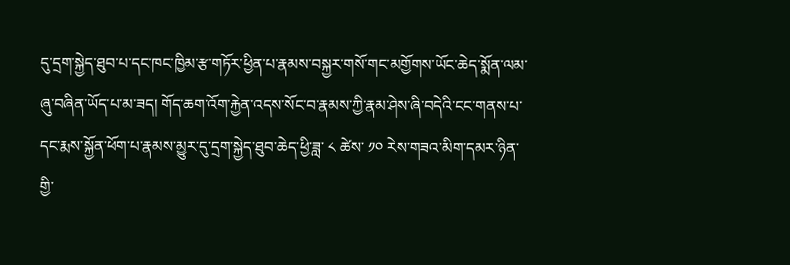དུ་དྲག་སྐྱེད་ཐུབ་པ་དང་ཁང་ཁྱིམ་རྩ་གཏོར་ཕྱིན་པ་རྣམས་བསྐྱར་གསོ་གང་མགྱོགས་ཡོང་ཆེད་སྨོན་ལམ་ཞུ་བཞིན་ཡོད་པ་མ་ཟད། གོད་ཆག་འོག་རྐྱེན་འདས་སོང་བ་རྣམས་ཀྱི་རྣམ་ཤེས་ཞི་བདེའི་ངང་གནས་པ་དང་རྨས་སྐྱོན་ཕོག་པ་རྣམས་མྱུར་དུ་དྲག་སྐྱེད་ཐུབ་ཆེད་ཕྱི་ཟླ་ ༨ ཚེས་ ༡༠ རེས་གཟའ་མིག་དམར་ཉིན་གྱི་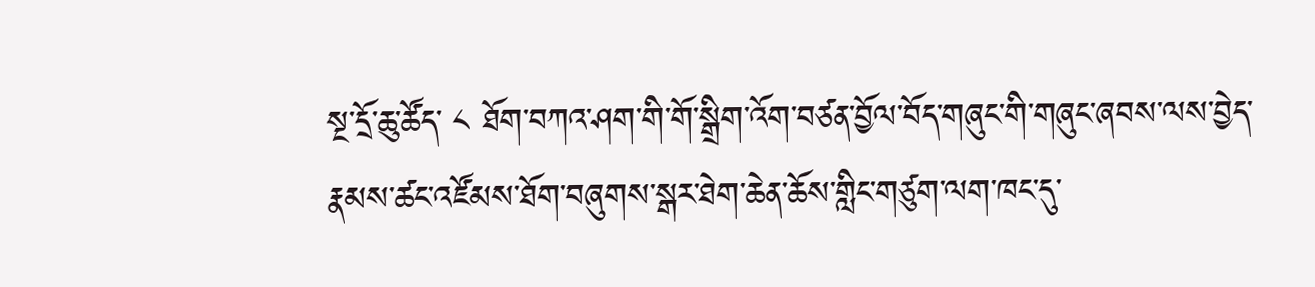སྔ་དྲོ་ཆུ་ཚོད་ ༨ ཐོག་བཀའ་ཤག་གི་གོ་སྒྲིག་འོག་བཙན་བྱོལ་བོད་གཞུང་གི་གཞུང་ཞབས་ལས་བྱེད་རྣམས་ཚང་འཛོམས་ཐོག་བཞུགས་སྒར་ཐེག་ཆེན་ཆོས་གླིང་གཙུག་ལག་ཁང་དུ་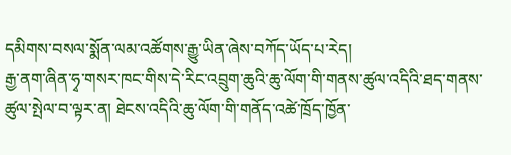དམིགས་བསལ་སྨོན་ལམ་འཚོགས་རྒྱུ་ཡིན་ཞེས་བཀོད་ཡོད་པ་རེད།
རྒྱ་ནག་ཞིན་ཧྭ་གསར་ཁང་གིས་དེ་རིང་འབྲུག་ཆུའི་ཆུ་ལོག་གི་གནས་ཚུལ་འདིའི་ཐད་གནས་ཚུལ་སྤེལ་བ་ལྟར་ན། ཐེངས་འདིའི་ཆུ་ལོག་གི་གནོད་འཚེ་ཁྲོད་ཁྱོན་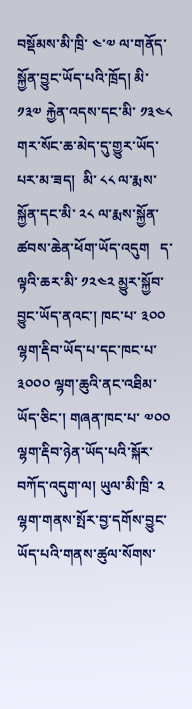བསྡོམས་མི་ཁྲི་ ༤་༧ ལ་གནོད་སྐྱོན་བྱུང་ཡོད་པའི་ཁྲོད། མི་ ༡༣༧ རྐྱེན་འདས་དང་མི་ ༡༣༤༨ གར་སོང་ཆ་མེད་དུ་གྱུར་ཡོད་པར་མ་ཟད།  མི་ ༨༨ ལ་རྨས་སྐྱོན་དང་མི་ ༢༨ ལ་རྨས་སྐྱོན་ཚབས་ཆེན་ཕོག་ཡོད་འདུག   ད་ལྟའི་ཆར་མི་ ༡༢༤༢ མྱུར་སྐྱོབ་བྱུང་ཡོད་ནའང་། ཁང་པ་ ༣༠༠ ལྷག་རྡིབ་ཡོད་པ་དང་ཁང་པ་ ༣༠༠༠ ལྷག་ཆུའི་ནང་འཐིམ་ཡོད་ཅིང་། གཞན་ཁང་པ་ ༧༠༠ ལྷག་རྡིབ་ཉེན་ཡོད་པའི་སྐོར་བཀོད་འདུག་ལ། ཡུལ་མི་ཁྲི་ ༢ ལྷག་གནས་སྤོར་བྱ་དགོས་བྱུང་ཡོད་པའི་གནས་ཚུལ་སོགས་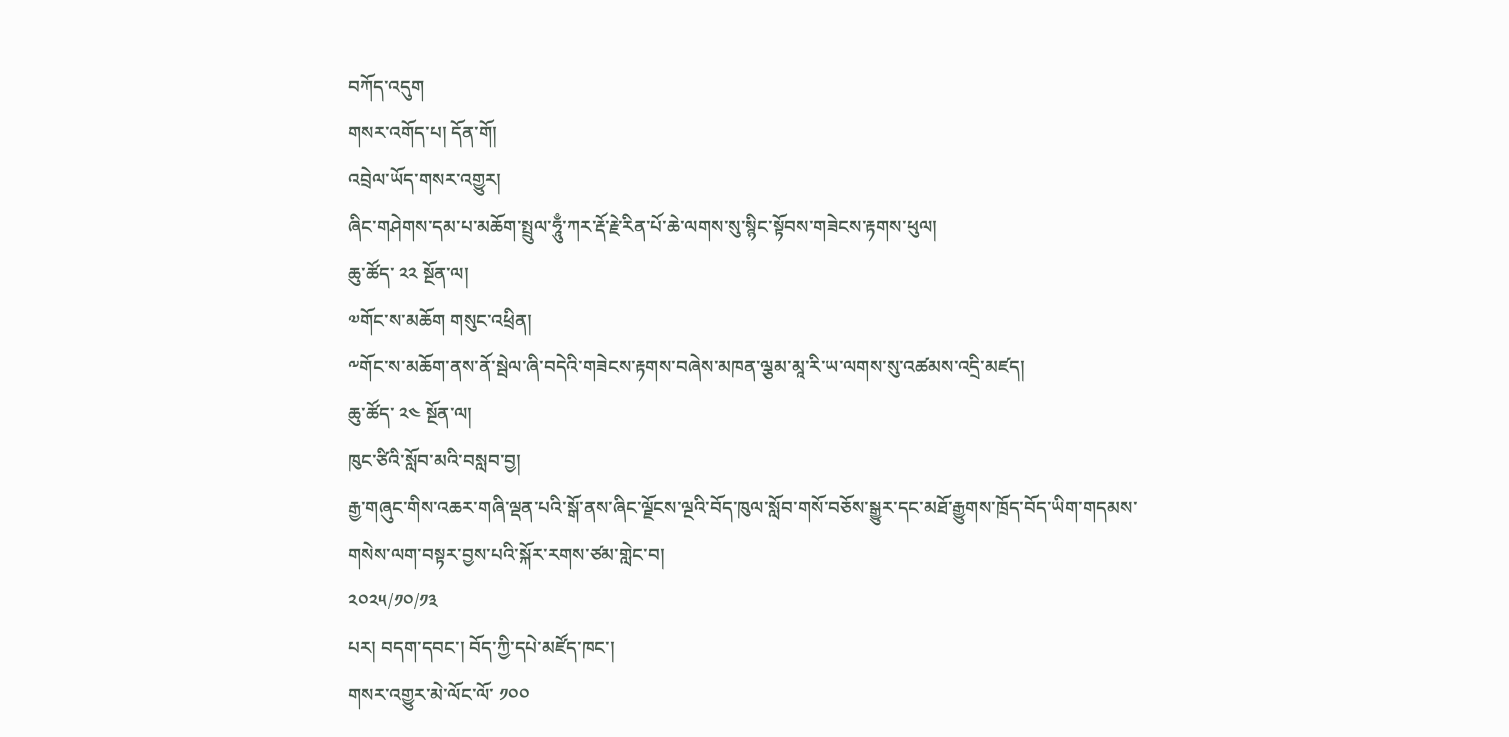བཀོད་འདུག
གསར་འགོད་པ། དོན་གོ།
འབྲེལ་ཡོད་གསར་འགྱུར།
ཞིང་གཤེགས་དམ་པ་མཆོག་སྤྲུལ་ཧཱུྃ་ཀར་རྡོ་རྗེ་རིན་པོ་ཆེ་ལགས་སུ་སྙིང་སྟོབས་གཟེངས་རྟགས་ཕུལ།
ཆུ་ཚོད་ ༢༢ སྔོན་ལ།
༧གོང་ས་མཆོག གསུང་འཕྲིན།
༸གོང་ས་མཆོག་ནས་ནོ་སྦེལ་ཞི་བདེའི་གཟེངས་རྟགས་བཞེས་མཁན་ལྕམ་མཱ་རི་ཡ་ལགས་སུ་འཚམས་འདྲི་མཛད།
ཆུ་ཚོད་ ༢༤ སྔོན་ལ།
ཁུང་ཙིའི་སློབ་མའི་བསླབ་བྱ།
རྒྱ་གཞུང་གིས་འཆར་གཞི་ལྡན་པའི་སྒོ་ནས་ཞིང་ལྗོངས་ལྔའི་བོད་ཁུལ་སློབ་གསོ་བཅོས་སྒྱུར་དང་མཐོ་རྒྱུགས་ཁྲོད་བོད་ཡིག་གདམས་གསེས་ལག་བསྟར་བྱས་པའི་སྐོར་རགས་ཙམ་གླེང་བ།
༢༠༢༥/༡༠/༡༣
པར། བདག་དབང་། བོད་ཀྱི་དཔེ་མཛོད་ཁང་།
གསར་འགྱུར་མེ་ལོང་ལོ་ ༡༠༠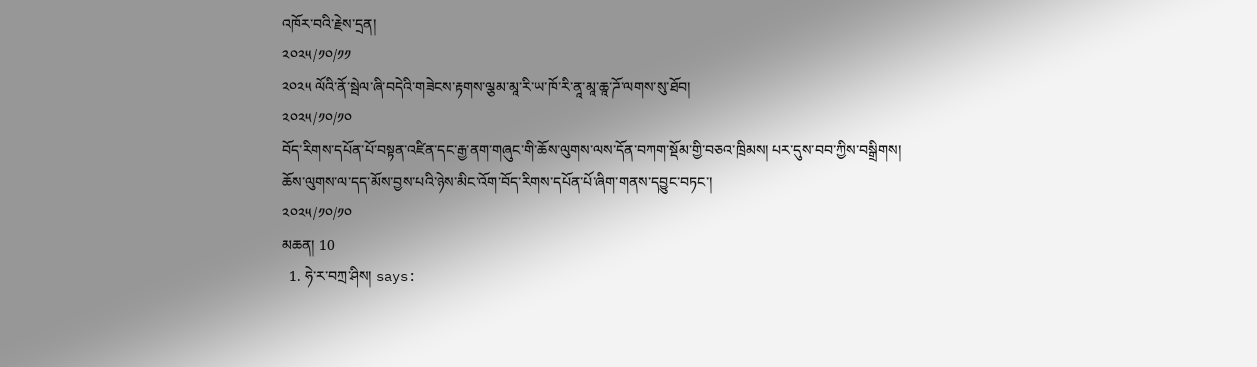འཁོར་བའི་རྗེས་དྲན།
༢༠༢༥/༡༠/༡༡
༢༠༢༥ ལོའི་ནོ་སྦེལ་ཞི་བདེའི་གཟེངས་རྟགས་ལྕམ་མཱ་རི་ཡ་ཁོ་རི་ནཱ་མཱ་ཆཱ་ཌོ་ལགས་སུ་ཐོབ།
༢༠༢༥/༡༠/༡༠
བོད་རིགས་དཔོན་པོ་བསྟན་འཛིན་དང་རྒྱ་ནག་གཞུང་གི་ཆོས་ལུགས་ལས་དོན་བཀག་སྡོམ་གྱི་བཅའ་ཁྲིམས། པར་དུས་བབ་ཀྱིས་བསྒྲིགས།
ཆོས་ལུགས་ལ་དད་མོས་བྱས་པའི་ཉེས་མིང་འོག་བོད་རིགས་དཔོན་པོ་ཞིག་གནས་དབྱུང་བཏང་།
༢༠༢༥/༡༠/༡༠
མཆན། 10
  1. ཧེ་ར་བཀྲ་ཤིས། says: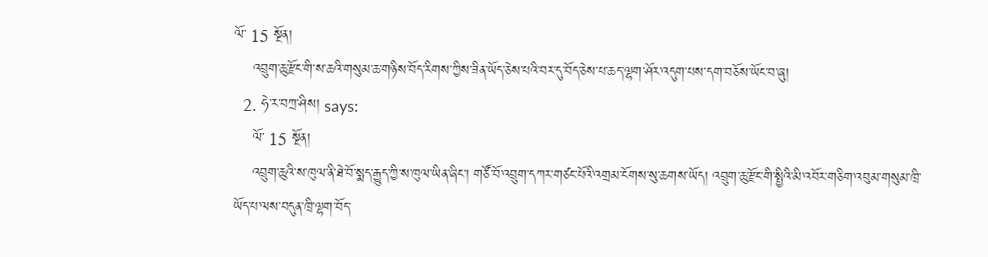ལོ་ 15 སྔོན།
    འབྲུག་ཆུ་རྫོང་གི་ས་ཆའི་གསུམ་ཆ་གཉིས་བོད་རིགས་ཀྱིས་ཟིན་ཡོད་ཅེས་པའི་བར་དུ་བོད་ཅེས་པ་ཆད་ལྷག་ཤོར་འདུག་པས་དག་བཅོས་ཡོང་བ་ཞུ།
  2. ཧེ་ར་བཀྲ་ཤིས། says:
    ལོ་ 15 སྔོན།
    འབྲུག་ཆུའི་ས་ཁུལ་ནི་ཐེ་བོ་སྨད་རྒྱུད་ཀྱི་ས་ཁུལ་ཡིན་ཞིང་། གཙོ་བོ་འབྲུག་དཀར་གཙང་པོའི་འགྲམ་ངོགས་སུ་ཆགས་ཡོད། འབྲུག་ཆུ་རྫོང་གི་སྤྱིའི་མི་འབོར་གཅིག་འབུམ་གསུམ་ཁྲི་ཡོད་པ་ལས་བདུན་ཁྲི་ལྷག་བོད་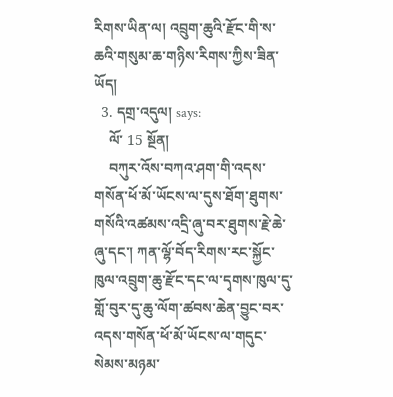རིགས་ཡིན་ལ། འབྲུག་ཆུའི་རྫོང་གི་ས་ཆའི་གསུམ་ཆ་གཉིས་རིགས་ཀྱིས་ཟིན་ཡོད།
  3. དགྲ་འདུལ། says:
    ལོ་ 15 སྔོན།
    བཀུར་འོས་བཀའ་ཤག་གི་འདས་གསོན་ཕོ་མོ་ཡོངས་ལ་དུས་ཐོག་ཐུགས་གསོའི་འཚམས་འདྲི་ཞུ་བར་ཐུགས་རྗེ་ཆེ་ཞུ་དང་། ཀན་ལྷོ་བོད་རིགས་རང་སྐྱོང་ཁུལ་འབྲུག་ཆུ་རྫོང་དང་ལ་དྭགས་ཁུལ་དུ་གློ་བུར་དུ་ཆུ་ལོག་ཚབས་ཆེན་བྱུང་བར་འདས་གསོན་ཕོ་མོ་ཡོངས་ལ་གདུང་སེམས་མཉམ་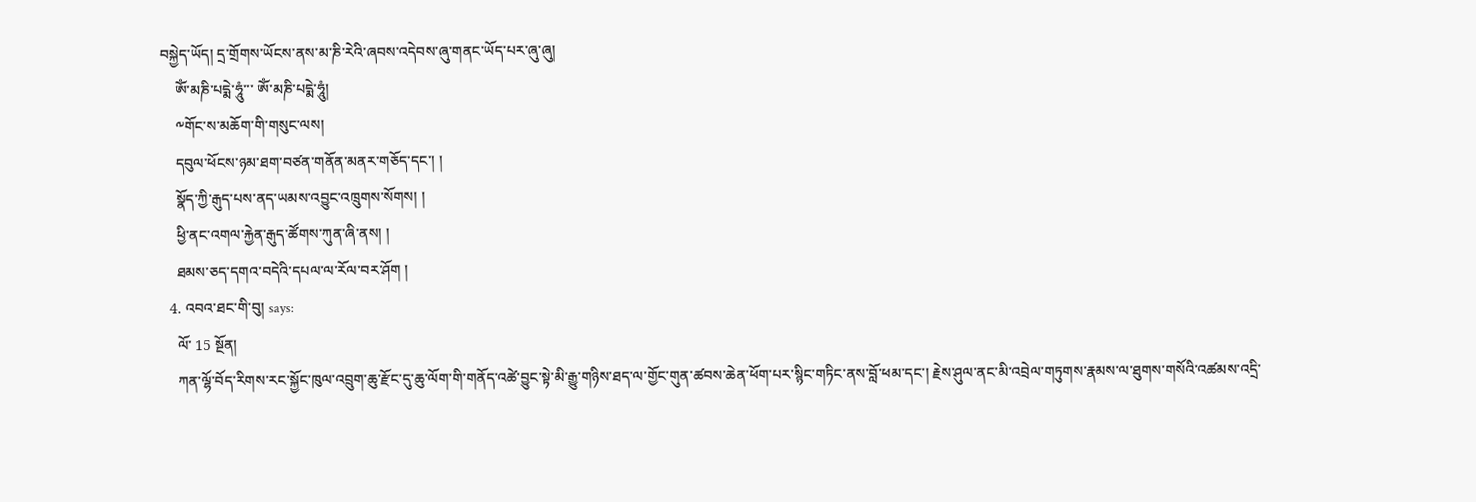བསྐྱེད་ཡོད། དྲ་གྲོགས་ཡོངས་ནས་མ་ཎི་རེའི་ཞབས་འདེབས་ཞུ་གནང་ཡོད་པར་ཞུ་ཞུ།
    ཨོཾ་མཎི་པདྨེ་ཧཱུཾ་་་ ཨོཾ་མཎི་པདྨེ་ཧཱུཾ།
    ༸གོང་ས་མཆོག་གི་གསུང་ལས།
    དབུལ་ཕོངས་ཉམ་ཐག་བཙན་གནོན་མནར་གཅོད་དང་། །
    སྣོད་ཀྱི་རྒུད་པས་ནད་ཡམས་འབྱུང་འཁྲུགས་སོགས། །
    ཕྱི་ནང་འགལ་རྐྱེན་རྒུད་ཚོགས་ཀུན་ཞི་ནས། །
    ཐམས་ཅད་དགའ་བདེའི་དཔལ་ལ་རོལ་བར་ཤོག །
  4. འབའ་ཐང་གི་བུ། says:
    ལོ་ 15 སྔོན།
    ཀན་ལྷོ་བོད་རིགས་རང་སྐྱོང་ཁུལ་འབྲུག་ཆུ་རྫོང་དུ་ཆུ་ལོག་གི་གནོད་འཚེ་བྱུང་སྟེ་མི་རྒྱུ་གཉིས་ཐད་ལ་གྱོང་གུན་ཚབས་ཆེན་ཕོག་པར་སྙིང་གཏིང་ནས་བློ་ཕམ་དང་། རྗེས་ཤུལ་ནང་མི་འབྲེལ་གཏུགས་རྣམས་ལ་ཐུགས་གསོའི་འཚམས་འདྲི་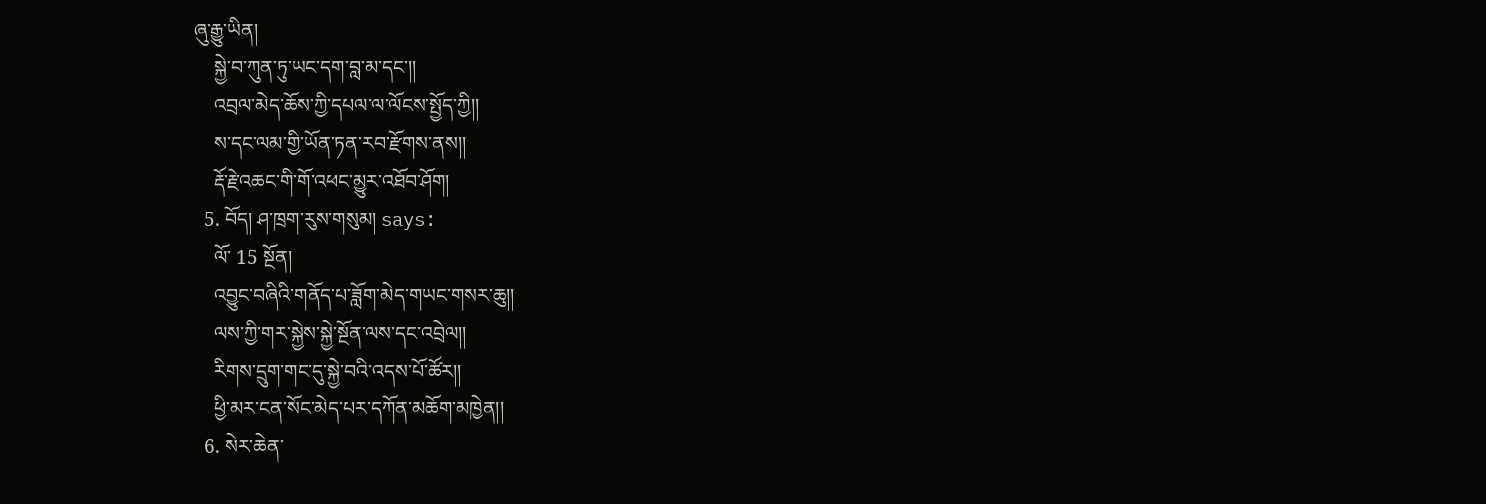ཞུ་རྒྱུ་ཡིན།
    སྐྱེ་བ་ཀུན་ཏུ་ཡང་དག་བླ་མ་དང་།།
    འབྲལ་མེད་ཆོས་ཀྱི་དཔལ་ལ་ལོངས་སྤྱོད་ཀྱི།།
    ས་དང་ལམ་གྱི་ཡོན་ཏན་རབ་རྫོགས་ནས།།
    རྡོ་རྗེ་འཆང་གི་གོ་འཕང་མྱུར་འཐོབ་ཤོག།
  5. བོད། ཤ་ཁྲག་རུས་གསུམ། says:
    ལོ་ 15 སྔོན།
    འབྱུང་བཞིའི་གནོད་པ་ཟློག་མེད་གཡང་གསར་ཆུ།།
    ལས་ཀྱི་གར་སྐྱེས་སྐྱེ་སྔོན་ལས་དང་འབྲེལ།།
    རིགས་དྲུག་གང་དུ་སྐྱེ་བའི་འདས་པོ་ཚོར།།
    ཕྱི་མར་ངན་སོང་མེད་པར་དཀོན་མཆོག་མཁྱེན།།
  6. སེར་ཆེན་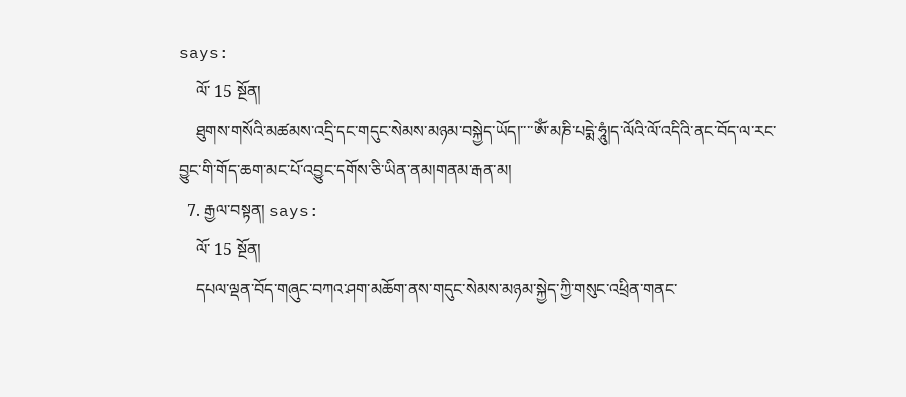says:
    ལོ་ 15 སྔོན།
    ཐུགས་གསོའི་མཚམས་འདྲི་དང་གདུང་སེམས་མཉམ་བསྐྱེད་ཡོད།་་་་ཨོཾ་མཎི་པདྨེ་ཧཱུཾ།ད་ལོའི་ལོ་འདིའི་ནང་བོད་ལ་རང་བྱུང་གི་གོད་ཆག་མང་པོ་འབྱུང་དགོས་ཅི་ཡིན་ནམ།གནམ་རྒན་མ།
  7. རྒྱལ་བསྟན། says:
    ལོ་ 15 སྔོན།
    དཔལ་ལྡན་བོད་གཞུང་བཀའ་ཤག་མཆོག་ནས་གདུང་སེམས་མཉམ་སྐྱེད་ཀྱི་གསུང་འཕྲིན་གནང་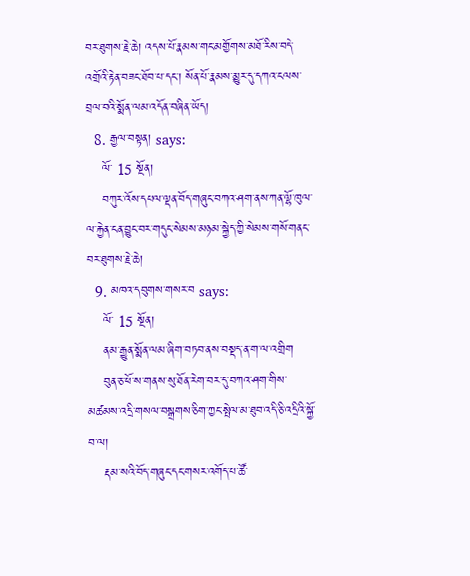བར་ཐུགས་རྗེ་ཆེ། འདས་པོ་རྣམས་གང་མགྱོགས་མཐོ་རིས་བདེ་འགྲོའི་རྟེན་བཟང་ཐོབ་པ་དང་། སོན་པོ་རྣམས་མྱུར་དུ་དཀའ་ངལས་བྲལ་བའི་སྨོན་ལམ་འདོན་བཞིན་ཡོད།
  8. རྒྱལ་བསྟན། says:
    ལོ་ 15 སྔོན།
    བཀུར་འོས་དཔལ་ལྡན་བོད་གཞུང་བཀའ་ཤག་ནས་ཀན་ལྷོ་ཁུལ་ལ་རྐྱེན་ངན་བྱུང་བར་གདུང་སེམས་མཉམ་སྐྱེད་ཀྱི་སེམས་གསོ་གནང་བར་ཐུགས་རྗེ་ཆེ།
  9. མཁའ་དབུགས་གསར་བ says:
    ལོ་ 15 སྔོན།
    ནམ་རྒྱུན་སྨོན་ལམ་ཞིག་བཏབ་ནས་བསྡད་ན་ག་ལ་འགྲིག
    བུན་ཅ་ཕོ་ས་གནས་སུ་ཐོན་རེག་བར་དུ་བཀའ་ཤག་གིས་མཚམས་འདྲི་གསལ་བསྒྲགས་ཅིག་ཀྱང་སྤེལ་མ་ཐུབ་འདི་ཅི་འདྲིའི་སྐྱོ་བ་ལ།
    རྡམ་སའི་བོད་གཞུང་དང་གསར་འགོད་པ་ཚོ་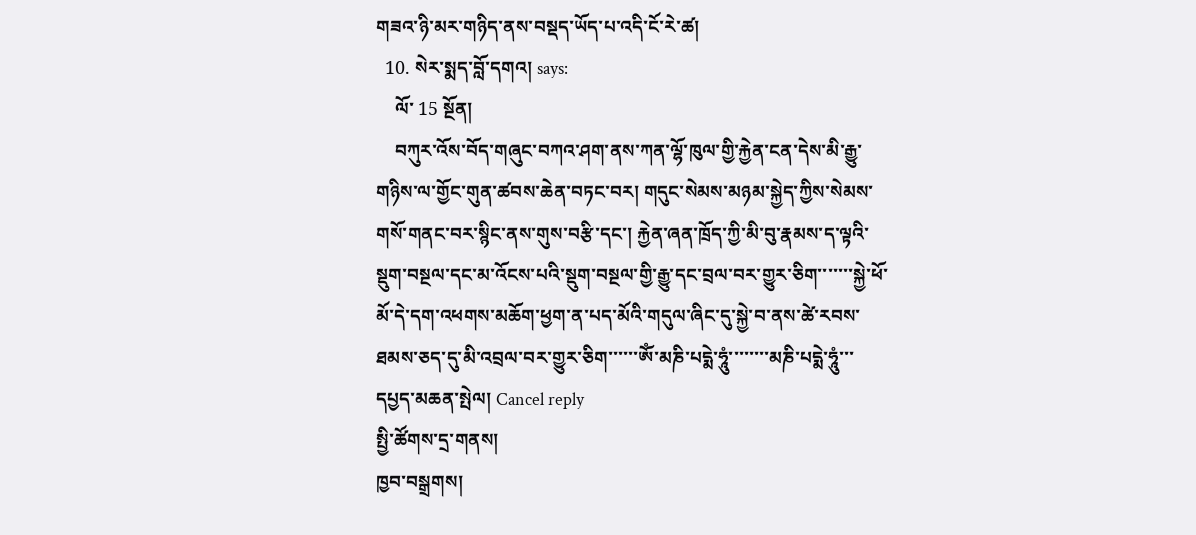གཟའ་ཉི་མར་གཉིད་ནས་བསྡད་ཡོད་པ་འདི་ངོ་རེ་ཚ།
  10. སེར་སྨད་བློ་དགའ། says:
    ལོ་ 15 སྔོན།
    བཀུར་འོས་བོད་གཞུང་བཀའ་ཤག་ནས་ཀན་ལྷོ་ཁུལ་གྱི་རྐྱེན་ངན་དེས་མི་རྒྱུ་གཉིས་ལ་གྱོང་གུན་ཚབས་ཆེན་བཏང་བར། གདུང་སེམས་མཉམ་སྐྱེད་ཀྱིས་སེམས་གསོ་གནང་བར་སྙིང་ནས་གུས་བརྩི་དང་། རྐྱེན་ཞན་ཁྲོད་ཀྱི་མི་བུ་རྣམས་ད་ལྟའི་སྡུག་བསྔལ་དང་མ་འོངས་པའི་སྡུག་བསྔལ་གྱི་རྒྱུ་དང་བྲལ་བར་གྱུར་ཅིག་་་་་་་སྐྱེ་ཕོ་མོ་དེ་དག་འཕགས་མཆོག་ཕྱག་ན་པད་མོའི་གདུལ་ཞིང་དུ་སྐྱེ་བ་ནས་ཚེ་རབས་ཐམས་ཅད་དུ་མི་འབྲལ་བར་གྱུར་ཅིག་་་་་་ཨོཾ་མཎི་པདྨེ་ཧཱུཾ་་་་་་་་མཎི་པདྨེ་ཧཱུཾ་་་
དཔྱད་མཆན་སྤེལ། Cancel reply
སྤྱི་ཚོགས་དྲ་གནས།
ཁྱབ་བསྒྲགས།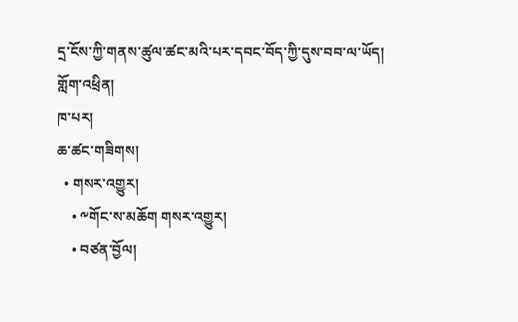དྲ་ངོས་ཀྱི་གནས་ཚུལ་ཚང་མའི་པར་དབང་བོད་ཀྱི་དུས་བབ་ལ་ཡོད།
གློག་འཕྲིན།
ཁ་པར།
ཆ་ཚང་གཟིགས།
  • གསར་འགྱུར།
    • ༸གོང་ས་མཆོག གསར་འགྱུར།
    • བཙན་བྱོལ།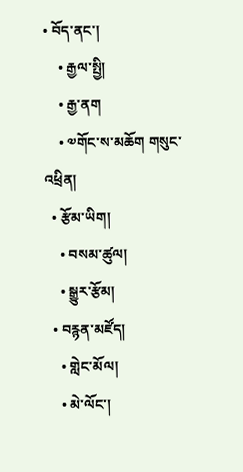• བོད་ནང་།
    • རྒྱལ་སྤྱི།
    • རྒྱ་ནག
    • ༧གོང་ས་མཆོག གསུང་འཕྲིན།
  • རྩོམ་ཡིག།
    • བསམ་ཚུལ།
    • སྒྱུར་རྩོམ།
  • བརྙན་མཛོད།
    • གླེང་མོལ།
    • མེ་ལོང་།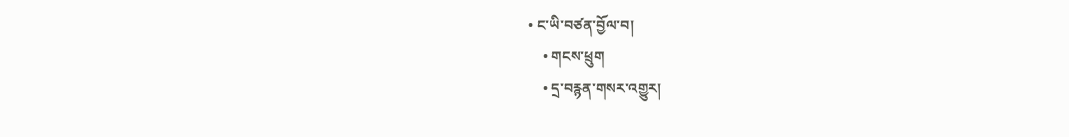• ང་ཡི་བཙན་བྱོལ་བ།
    • གངས་ཕྲུག
    • དྲ་བརྙན་གསར་འགྱུར།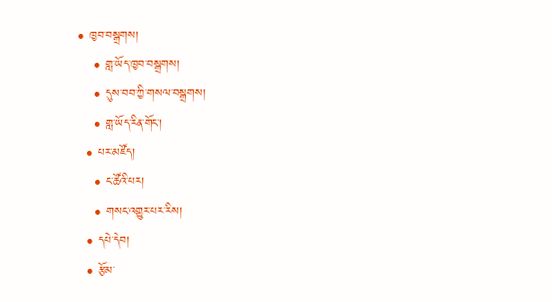• ཁྱབ་བསྒྲགས།
    • གླ་ཡོད་ཁྱབ་བསྒྲགས།
    • དུས་བབ་ཀྱི་གསལ་བསྒྲགས།
    • གླ་ཡོད་རིན་གོང་།
  • པར་མཛོད།
    • ང་ཚོའི་པར།
    • གསང་འགྱུར་པར་རིས།
  • དཔེ་དེབ།
  • རྩོམ་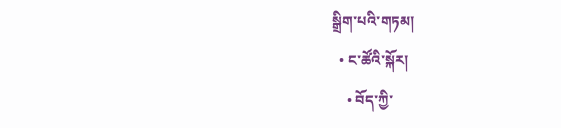སྒྲིག་པའི་གཏམ།
  • ང་ཚོའི་སྐོར།
    • བོད་ཀྱི་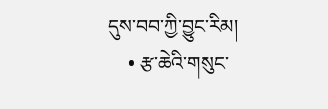དུས་བབ་ཀྱི་བྱུང་རིམ།
    • རྩ་ཆེའི་གསུང་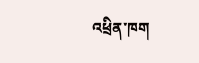འཕྲིན་ཁག